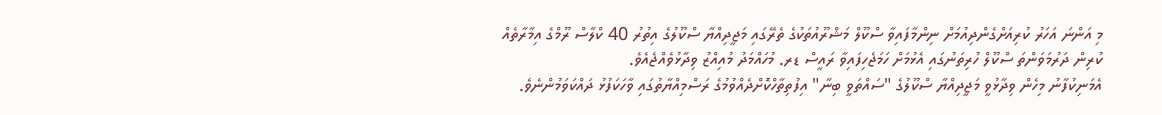މި އަންނަ އަހަރު ކުރިއަށްގެންދިއުމަށް ނިންމާފައިވާ ސްކޫލް މަޝްރޫއުތަކުގެ ތެރޭގައި މަޖީދިއްޔާ ސްކޫލުގެ އިތުރު 40 ކްލާސް ރޫމްގެ އިމާރާތެއް ކުރިން ދަރުމަވަންތަ ސްކޫލް ހުރިތަނުގައި އެޅުމަށް ހަމަޖެހިފައިވާ ރައީސް ޑރ. މުހައްމަދު މުއިއްޒު ވިދާޅުވެއްޖެއެވެ.
އެމަނިކުފާނު މިހެން ވިދާޅުވީ މަޖީދިއްޔާ ސްކޫލުގެ "ސައްތަވީ ބިނާ" އިފުތިތާހްކޮށްދެއްވުމުގެ ރަސްމިއްޔާތުގައި ވާހަކަފުޅު ދައްކަވަމުންނެވެ.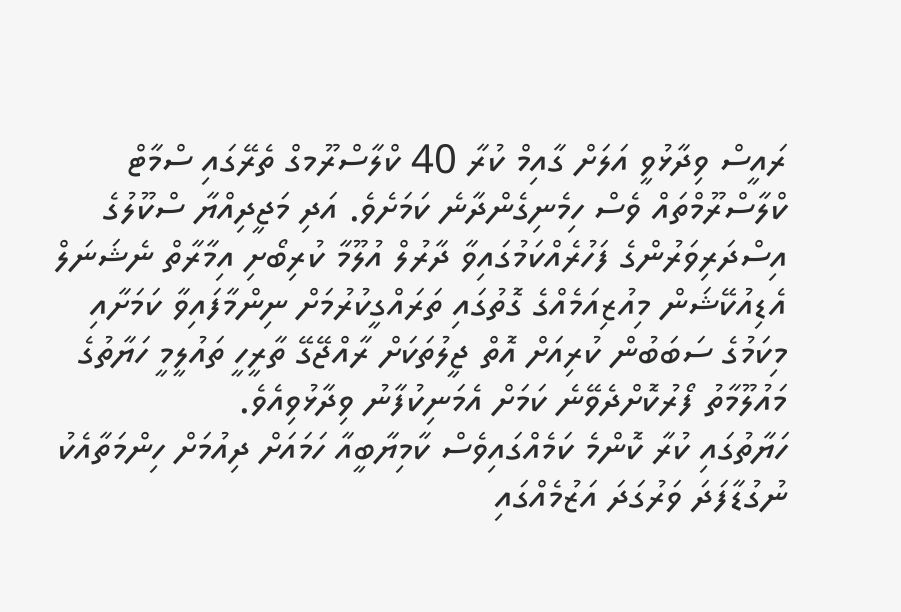ރައީސް ވިދާޅުވީ އަލަށް ގާއިމް ކުރާ 40 ކްލާސްރޫމގް ތެރޭގައި ސްމާޓް ކްލާސްރޫމްތައް ވެސް ހިމެނިގެންދާނެ ކަމަށެވެ. އަދި މަޖީދިއްޔާ ސްކޫލުގެ އިސްދަރިވަރުންގެ ފަހުރެއްކަމުގައިވާ ދާރުލް އުލޫމާ ކުރިބޯށި އިމާރާތް ނެޝަނަލް އެޑިއުކޭޝަން މިއުޒިއަމެއްގެ ގޮތުގައި ތަރައްގީކުރުމަށް ނިންމާފައިވާ ކަމަށާއި މިކަމުގެ ސަބަބުން ކުރިއަށް އޮތް ޖީލުތަކަށް ރާއްޖޭގޭ ތާރީހީ ތައުލީމީ ހަޔާތުގެ މައުލޫމާތު ފޯރުކޮށްދެވޭނެ ކަމަށް އެމަނިކުފާނު ވިދާޅުވިއެވެ.
ހަޔާތުގައި ކުރާ ކޮންމެ ކަމެއްގައިވެސް ކާމިޔާބީއާ ހަމައަށް ދިއުމަށް ހިންމަތާއެކު ނުގުޑާފަދަ ވަރުގަދަ އަޒުމެއްގައި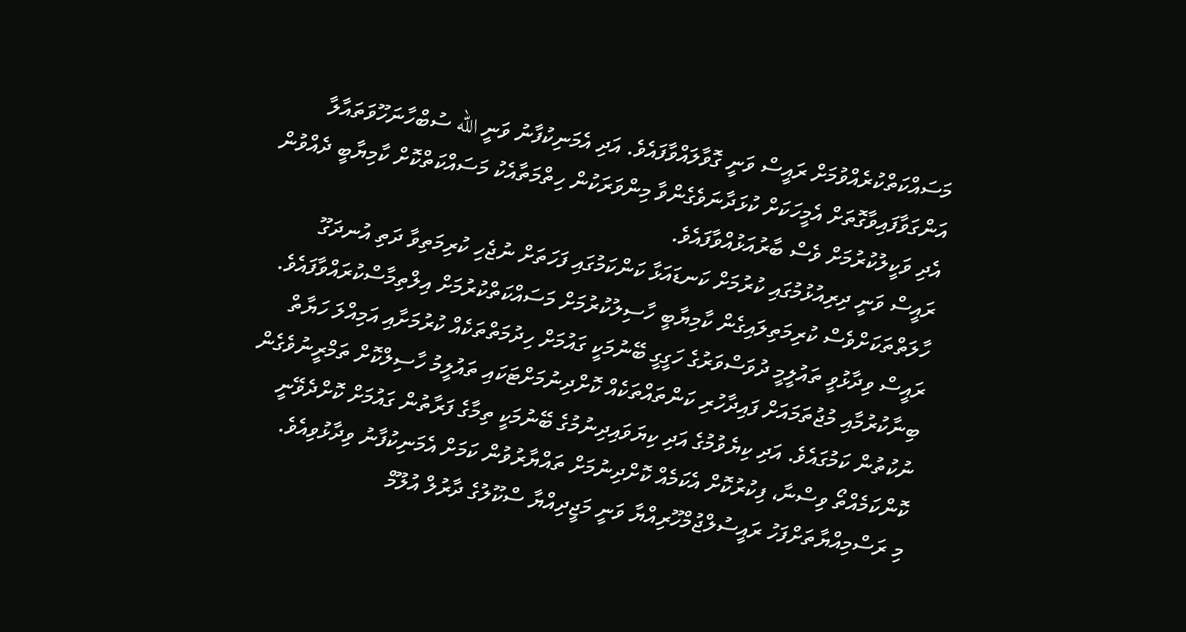މަސައްކަތްކުރެއްވުމަށް ރައީސް ވަނީ ގޮވާލައްވާފައެވެ. އަދި އެމަނިކުފާނު ވަނީ الله ސުބްހާނަހޫވަތައާލާ އަންގަވާފައިވާގޮތަށް އެމީހަކަށް ކުޅަދާނަވެގެންވާ މިންވަރަކުން ހިތްމަތާއެކު މަސައްކަތްކޮށް ކާމިޔާބީ ދެއްވުން އެދި ވަކީލުކުރުމަށް ވެސް ބާރުއަޅުއްވާފައެވެ.
ރައީސް ވަނީ ދިރިއުޅުމުގައި ކުރުމަށް ކަނޑައަޅާ ކަންކަމުގައި ފަހަތަށް ނުޖެހި ކުރިމަތިވާ ދަތި އުނދަގޫ ހާލަތްތަކަށްވެސް ކުރިމަތިލައިގެން ކާމިޔާބީ ހާސިލުކުރުމަށް މަސައްކަތްކުރުމަށް އިލްތިމާސްކުރައްވާފައެވެ.
ރައީސް ވިދާޅުވީ ތައުލީމީ ދުވަސްވަރުގެ ހަގީގީ ބޭނުމަކީ ގައުމަށް ހިދުމަތްތަކެއް ކުރުމަށާއި އަމިއްލަ ހަޔާތް ބިނާކުރުމާއި މުޖުތަމައަށް ފައިދާހުރި ކަންތައްތަކެއް ކޮށްދިނުމަށްޓަކައި ތައުލީމު ހާސިލްކޮށް ތަމްރީނުވެގެން ނުކުތުން ކަމުގައެވެ. އަދި ކިޔެވުމުގެ އަދި ކިޔަވައިދިނުމުގެ ބޭނުމަކީ ތިމާގެ ފަރާތުން ގައުމަށް ކޮށްދެވޭނީ ކޮންކަމެއްތޯ ވިސްނާ، ފިކުރުކޮށް އެކަމެއް ކޮށްދިނުމަށް ތައްޔާރުވުން ކަމަށް އެމަނިކުފާނު ވިދާޅުވިއެވެ.
މި ރަސްމިއްޔާތަށްފަހު ރައީސުލްޖުމްހޫރިއްޔާ ވަނީ މަޖީދިއްޔާ ސްކޫލުގެ ދާރުލް އުލޫމް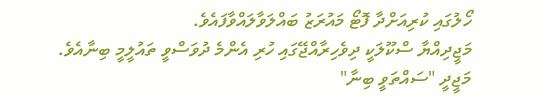ހޯލުގައި ކުރިއަށްދާ ފޮޓޯ މައުރަޒު ބައްލަވާލައްވާފައެވެ.
މަޖީދިއްޔާ ސްކޫލަކީ ދިވެހިރާއްޖޭގައި ހުރި އެންމެ ދުވަސްވީ ތައުލީމީ ބިނާއެވެ. މަޖީދީ "ސައްތަވީ ބިނާ"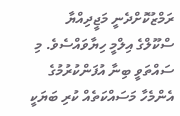ރަމްޒުކޮށްދެނީ މަޖީދިއްޔާ ސްކޫލްގެ އިލްމީ ހިޔާވައްސެވެ. މި ސައްތަވީ ބިނާ އުފަންކުރުމުގެ އެންމެހާ މަސައްކަތެއް ކުރި ބަޔަކީ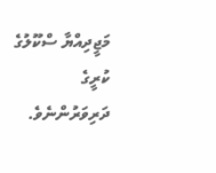މަޖީދިއްޔާ ސްކޫލުގެ ކުރީގެ ދަރިވަރުންނެވެ.